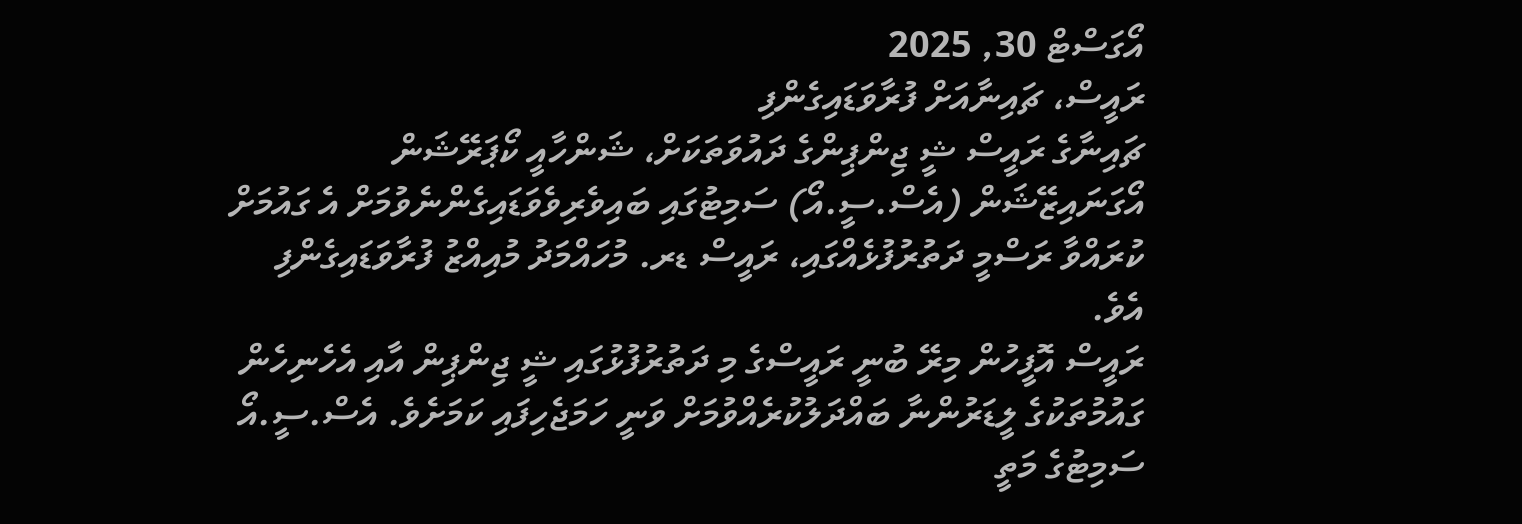އޯގަސްޓް 30, 2025
ރައީސް، ޗައިނާއަށް ފުރާވަޑައިގެންފި
ޗައިނާގެ ރައީސް ޝީ ޖިންޕިންގެ ދައުވަތަކަށް، ޝަންހާއީ ކޯޕަރޭޝަން އޯގަނައިޒޭޝަން (އެސް.ސީ.އޯ) ސަމިޓުގައި ބައިވެރިވެވަޑައިގެންނެވުމަށް އެ ގައުމަށް ކުރައްވާ ރަސްމީ ދަތުރުފުޅެއްގައި، ރައީސް ޑރ. މުހައްމަދު މުއިއްޒު ފުރާވަޑައިގެންފި އެވެ.
ރައީސް އޮފީހުން މިރޭ ބުނީ ރައީސްގެ މި ދަތުރުފުޅުގައި ޝީ ޖިންޕިން އާއި އެހެނިހެން ގައުމުތަކުގެ ލީޑަރުންނާ ބައްދަލުކުރެއްވުމަށް ވަނީ ހަމަޖެހިފައި ކަމަށެވެ. އެސް.ސީ.އޯ ސަމިޓުގެ މަތީ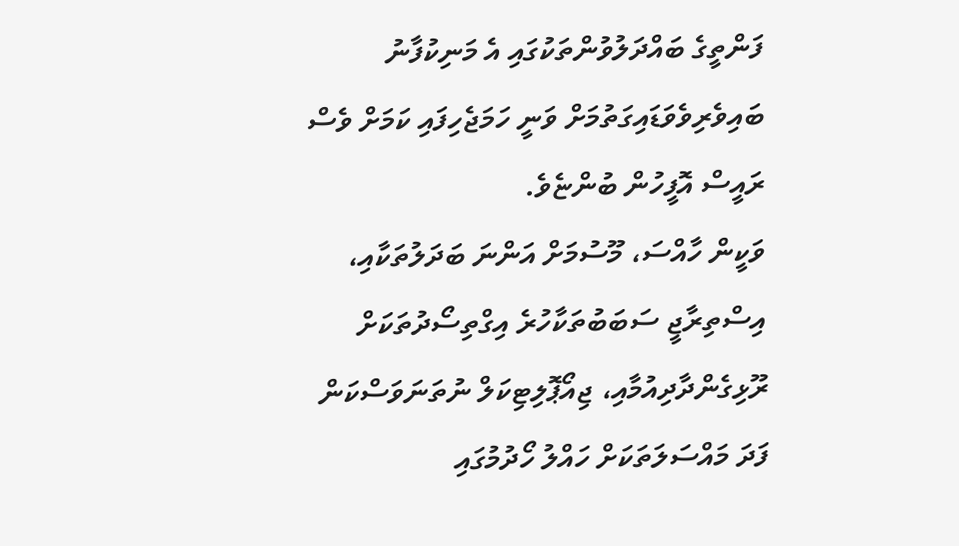ފަންތީގެ ބައްދަލުވުންތަކުގައި އެ މަނިކުފާނު ބައިވެރިވެވަޑައިގަތުމަށް ވަނީ ހަމަޖެހިފައި ކަމަށް ވެސް ރައީސް އޮފީހުން ބުންޏެވެ.
ވަކީން ހާއްސަ، މޫސުމަށް އަންނަ ބަދަލުތަކާއި، އިސްތިރާޖީ ސަބަބުތަކާހުރެ އިގްތިސޯދުތަކަށް ރޫޅިގެންދާދިއުމާއި، ޖިއޯޕޮލިޓިކަލް ނުތަނަވަސްކަން ފަދަ މައްސަލަތަކަށް ހައްލު ހޯދުމުގައި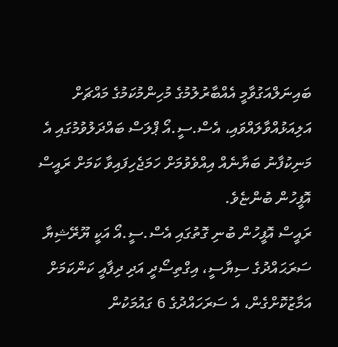ބައިނަލްއަގުވާމީ އެއްބާރުލުމުގެ މުހިންމުކަމުގެ މައްޗަށް އަލިއަޅުއްވާލައްވައި، އެސް.ސީ.އޯ ޕްލަސް ބައްދަލުވުމުގައި އެ މަނިކުފާނު ބަޔާނެއް އިއްވެވުމަށް ހަމަޖެހިފައިވާ ކަމަށް ރައީސް އޮފީހުން ބުންޏެވެ.
ރައީސް އޮފީހުން ބުނި ގޮތުގައި އެސް.ސީ.އޯ އަކީ ޔޫރޭޝިޔާ ސަރަޙައްދުގެ ސިޔާސީ، އިގްތިސޯދީ އަދި ދިފާއީ ކަންކަމަށް އަމާޒުކޮށްގެން، އެ ސަރަހައްދުގެ 6 ގައުމަކުން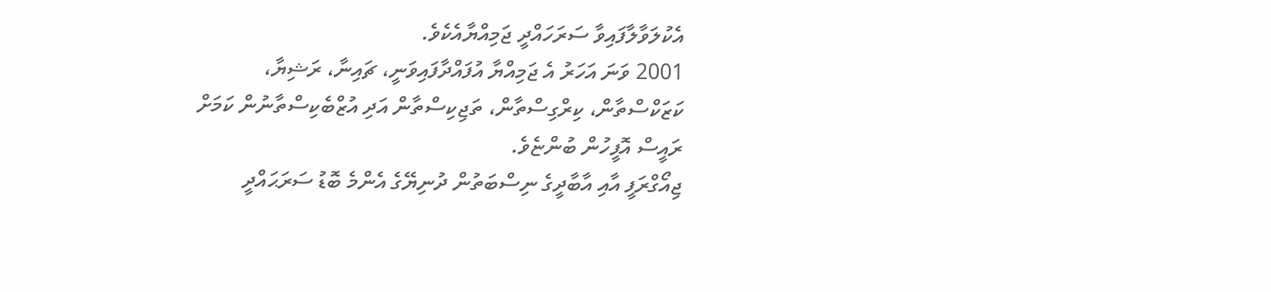އެކުލަވާލާފައިވާ ސަރަހައްދީ ޖަމިއްޔާއެކެވެ.
2001 ވަނަ އަހަރު އެ ޖަމިއްޔާ އުފައްދާފައިވަނީ، ޗައިނާ، ރަޝިޔާ، ކަޒަކްސްތާން، ކިރްގިސްތާން، ތަޖިކިސްތާން އަދި އުޒްބެކިސްތާނުން ކަމަށް ރައީސް އޮފީހުން ބުންޏެވެ.
ޖިއޯގްރަފީ އާއި އާބާދީގެ ނިސްބަތުން ދުނިޔޭގެ އެންމެ ބޮޑު ސަރަޙައްދީ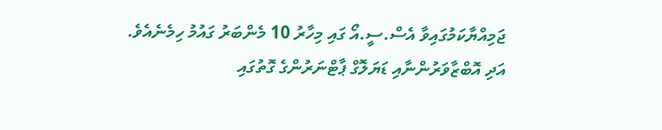ޖަމިއްޔާކަމުގައިވާ އެސް.ސީ.އޯ ގައި މިހާރު 10 މެންބަރު ގައުމު ހިމެނެއެވެ. އަދި އޮބްޒާވަރުންނާއި ޑަޔަލޮގް ޕާޓްނަރުންގެ ގޮތުގައި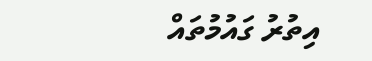އިތުރު ގައުމުތައް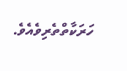ހަރަކާތްތެރިވެއެވެ.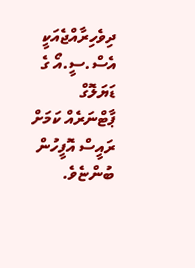ދިވެހިރާއްޖެއަކީ އެސް.ސީ.އޯ ގެ ޑަޔަލޮގް ޕާޓްނަރެއް ކަމަށް ރައީސް އޮފީހުން ބުންޏެވެ.